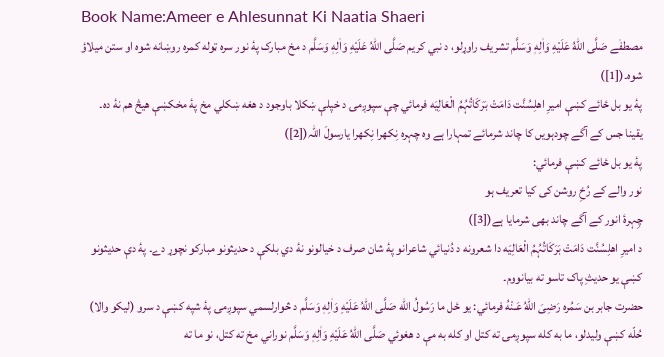Book Name:Ameer e Ahlesunnat Ki Naatia Shaeri
مصطفٰے صَلَّى اللهُ عَلَيْهِ وَاٰلِهٖ وَسَلَّم تشريف راوړلو، د نبي کريم صَلَّى اللهُ عَلَيْهِ وَاٰلِهٖ وَسَلَّم د مخ مبارک پۀ نور سره ټوله کمره روښانه شوه او ستن ميلاؤ شوه۔([1])
پۀ يو بل ځائے کښې اميرِ اهلِسُنَّت دَامَتْ بَرَکَاتُہُمُ الْعَالِیَه فرمائي چې سپوږمۍ د خپلې ښکلا باوجود د هغه ښکلي مخ پۀ مخکښې هيڅ هم نۀ ده۔
یقینا جس کے آگے چودہویں کا چاند شرمائے تمہارا ہے وہ چہرہ نِکھرا نِکھرا یارسولَ اللہ([2])
پۀ يو بل ځائے کښې فرمائي:
نور والے کے رُخِ روشن کی کیا تعریف ہو
چِہرۂ انور کے آگے چاند بھی شرمایا ہے([3])
د اميرِ اهلِسُنَّت دَامَتْ بَرَکَاتُہُمُ الْعَالِیَه دا شعرونه د دُنيائي شاعرانو پۀ شان صرف د خيالونو نۀ دي بلکې د حديثونو مبارکو نچوړ دے۔ پۀ دې حديثونو کښې يو حديثِ پاک تاسو ته بيانووم۔
حضرت جابر بن سَمُره رَضِىَ اللهُ عَـنْهُ فرمائي: يو ځل ما رَسُولُ الله صَلَّى اللهُ عَلَيْهِ وَاٰلِهٖ وَسَلَّم د څوارلسمي سپوږمۍ پۀ شپه کښې د سرو (ليکو والا) حُلّه کښې وليدلو، ما به کله سپوږمۍ ته کتل او کله به مې د هغوئي صَلَّى اللهُ عَلَيْهِ وَاٰلِهٖ وَسَلَّم نوراني مخ ته کتل، نو ما ته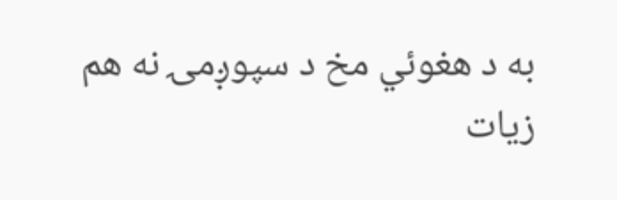به د هغوئي مخ د سپوږمۍ نه هم زيات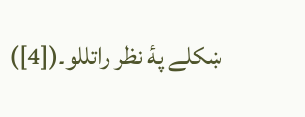ښکلے پۀ نظر راتللو۔([4])